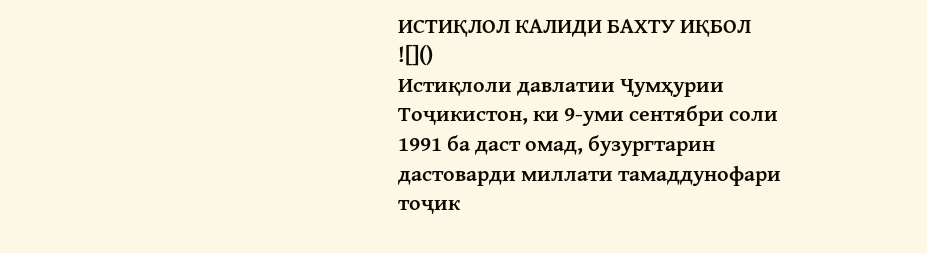ИСТИҚЛОЛ КАЛИДИ БАХТУ ИҚБОЛ
![]()
Истиқлоли давлатии Ҷумҳурии Тоҷикистон, ки 9-уми сентябри соли 1991 ба даст омад, бузургтарин дастоварди миллати тамаддунофари тоҷик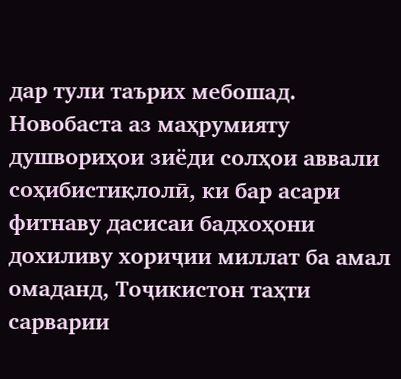дар тули таърих мебошад. Новобаста аз маҳрумияту душвориҳои зиёди солҳои аввали соҳибистиқлолӣ, ки бар асари фитнаву дасисаи бадхоҳони дохиливу хориҷии миллат ба амал омаданд, Тоҷикистон таҳти сарварии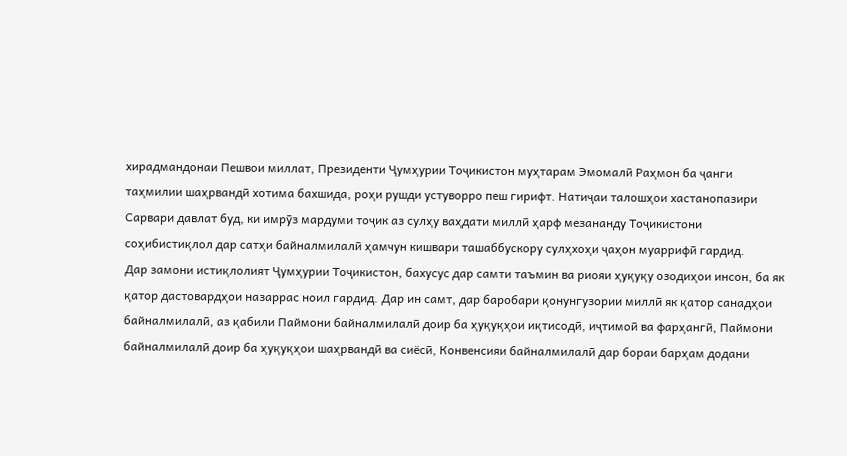хирадмандонаи Пешвои миллат, Президенти Ҷумҳурии Тоҷикистон муҳтарам Эмомалӣ Раҳмон ба ҷанги таҳмилии шаҳрвандӣ хотима бахшида, роҳи рушди устуворро пеш гирифт. Натиҷаи талошҳои хастанопазири Сарвари давлат буд, ки имрӯз мардуми тоҷик аз сулҳу ваҳдати миллӣ ҳарф мезананду Тоҷикистони соҳибистиқлол дар сатҳи байналмилалӣ ҳамчун кишвари ташаббускору сулҳхоҳи ҷаҳон муаррифӣ гардид.
Дар замони истиқлолият Ҷумҳурии Тоҷикистон, бахусус дар самти таъмин ва риояи ҳуқуқу озодиҳои инсон, ба як қатор дастовардҳои назаррас ноил гардид. Дар ин самт, дар баробари қонунгузории миллӣ як қатор санадҳои байналмилалӣ, аз қабили Паймони байналмилалӣ доир ба ҳуқуқҳои иқтисодӣ, иҷтимоӣ ва фарҳангӣ, Паймони байналмилалӣ доир ба ҳуқуқҳои шаҳрвандӣ ва сиёсӣ, Конвенсияи байналмилалӣ дар бораи барҳам додани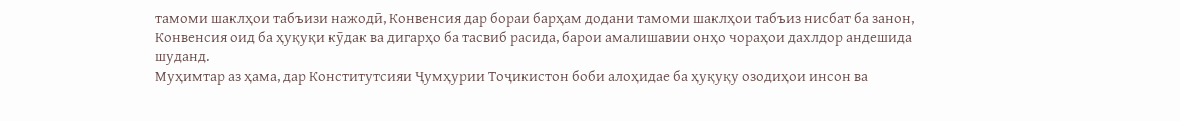тамоми шаклҳои табъизи нажодӣ, Конвенсия дар бораи барҳам додани тамоми шаклҳои табъиз нисбат ба занон, Конвенсия оид ба ҳуқуқи кӯдак ва дигарҳо ба тасвиб расида, барои амалишавии онҳо чораҳои дахлдор андешида шуданд.
Муҳимтар аз ҳама, дар Конститутсияи Ҷумҳурии Тоҷикистон боби алоҳидае ба ҳуқуқу озодиҳои инсон ва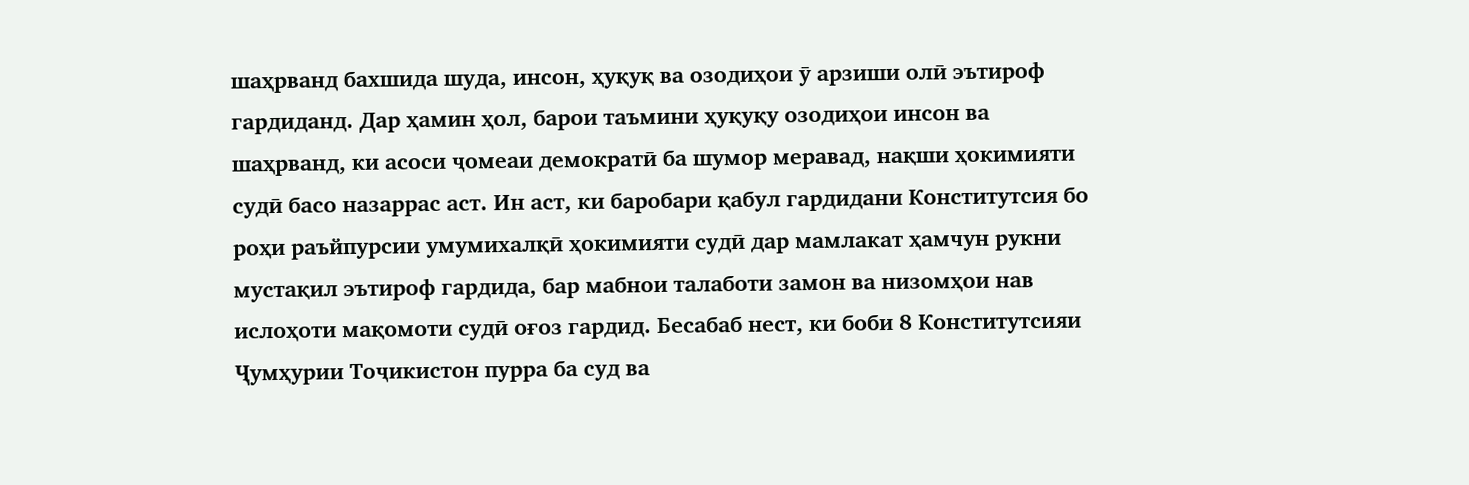шаҳрванд бахшида шуда, инсон, ҳуқуқ ва озодиҳои ӯ арзиши олӣ эътироф гардиданд. Дар ҳамин ҳол, барои таъмини ҳуқуқу озодиҳои инсон ва шаҳрванд, ки асоси ҷомеаи демократӣ ба шумор меравад, нақши ҳокимияти судӣ басо назаррас аст. Ин аст, ки баробари қабул гардидани Конститутсия бо роҳи раъйпурсии умумихалқӣ ҳокимияти судӣ дар мамлакат ҳамчун рукни мустақил эътироф гардида, бар мабнои талаботи замон ва низомҳои нав ислоҳоти мақомоти судӣ оғоз гардид. Бесабаб нест, ки боби 8 Конститутсияи Ҷумҳурии Тоҷикистон пурра ба суд ва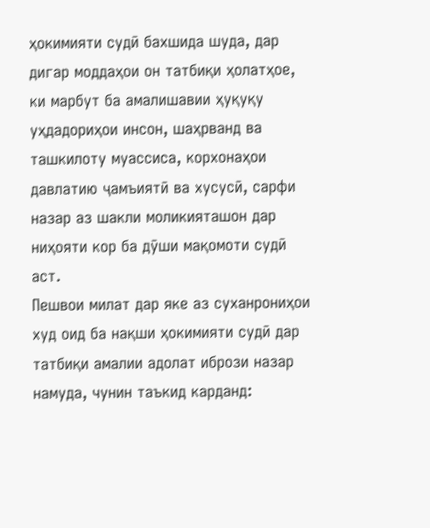ҳокимияти судӣ бахшида шуда, дар дигар моддаҳои он татбиқи ҳолатҳое, ки марбут ба амалишавии ҳуқуқу уҳдадориҳои инсон, шаҳрванд ва ташкилоту муассиса, корхонаҳои давлатию ҷамъиятӣ ва хусусӣ, сарфи назар аз шакли моликияташон дар ниҳояти кор ба дӯши мақомоти судӣ аст.
Пешвои милат дар яке аз суханрониҳои худ оид ба нақши ҳокимияти судӣ дар татбиқи амалии адолат ибрози назар намуда, чунин таъкид карданд: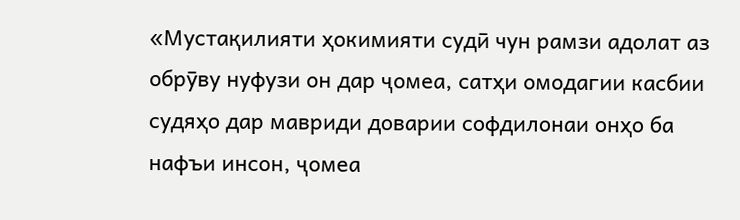«Мустақилияти ҳокимияти судӣ чун рамзи адолат аз обрӯву нуфузи он дар ҷомеа, сатҳи омодагии касбии судяҳо дар мавриди доварии софдилонаи онҳо ба нафъи инсон, ҷомеа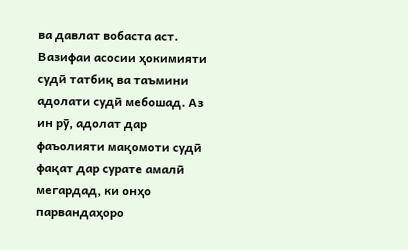ва давлат вобаста аст. Вазифаи асосии ҳокимияти судӣ татбиқ ва таъмини адолати судӣ мебошад. Аз ин рӯ, адолат дар фаъолияти мақомоти судӣ фақат дар сурате амалӣ мегардад, ки онҳо парвандаҳоро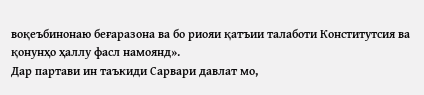воқеъбинонаю беғаразона ва бо риояи қатъии талаботи Конститутсия ва қонунҳо ҳаллу фасл намоянд».
Дар партави ин таъкиди Сарвари давлат мо,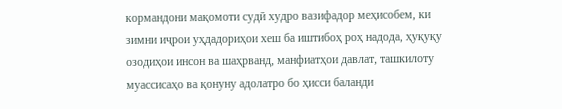кормандони мақомоти судӣ худро вазифадор меҳисобем, ки зимни иҷрои уҳдадориҳои хеш ба иштибоҳ роҳ надода, ҳуқуқу озодиҳои инсон ва шаҳрванд, манфиатҳои давлат, ташкилоту муассисаҳо ва қонуну адолатро бо ҳисси баланди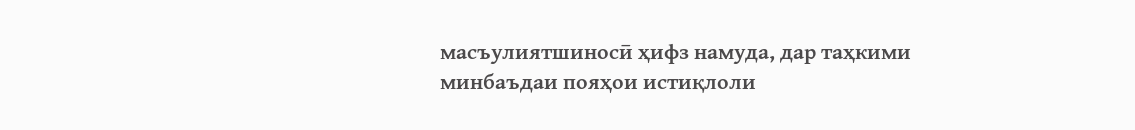масъулиятшиносӣ ҳифз намуда, дар таҳкими минбаъдаи пояҳои истиқлоли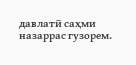давлатӣ саҳми назаррас гузорем.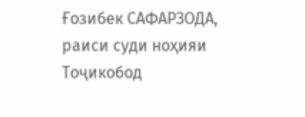Ғозибек САФАРЗОДА,
раиси суди ноҳияи Тоҷикобод